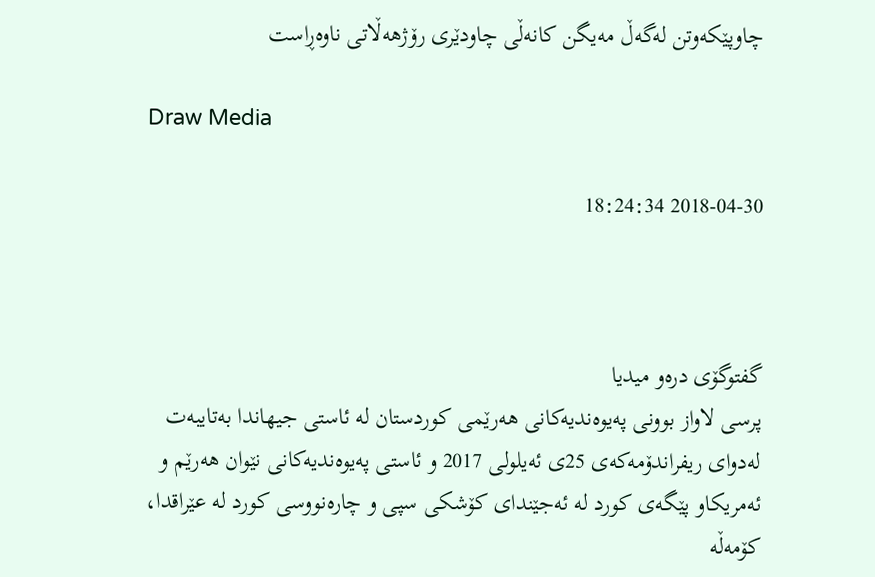چاوپێكەوتن لەگەڵ مەیگن كانەڵی چاودێری رۆژهەڵاتی ناوەڕاست

Draw Media

2018-04-30 18:24:34



گفتوگۆی درەو میدیا
پرسی لاواز بوونی پەیوەندیەكانی هەرێمی كوردستان لە ئاستی جیهاندا بەتایبەت لەدوای ریفراندۆمەكەی 25ی ئەیلولی 2017 و ئاستی پەیوەندیەكانی نێوان هەرێم و ئەمریكاو پێگەی كورد لە ئەجێندای كۆشكی سپی و چارەنووسی كورد لە عێراقدا، كۆمەڵە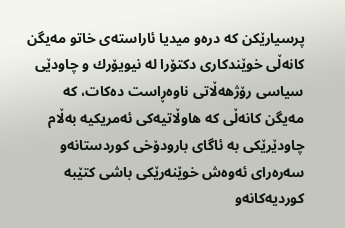پرسیارێكن كە درەو میدیا ئاراستەی خاتو مەیگن كانەڵی خوێندكاری دكتۆرا لە نیویۆرك و چاودێی سیاسی رۆژهەڵاتی ناوەڕاست دەكات، كە مەیگن كانەڵی كە هاوڵاتیەكی ئەمریكیە بەڵام چاودێرێكی بە ئاگای بارودۆخی كوردستانەو سەرەرای ئەوەش خوێنەرێكی باشی كتێبە كوردیەكانەو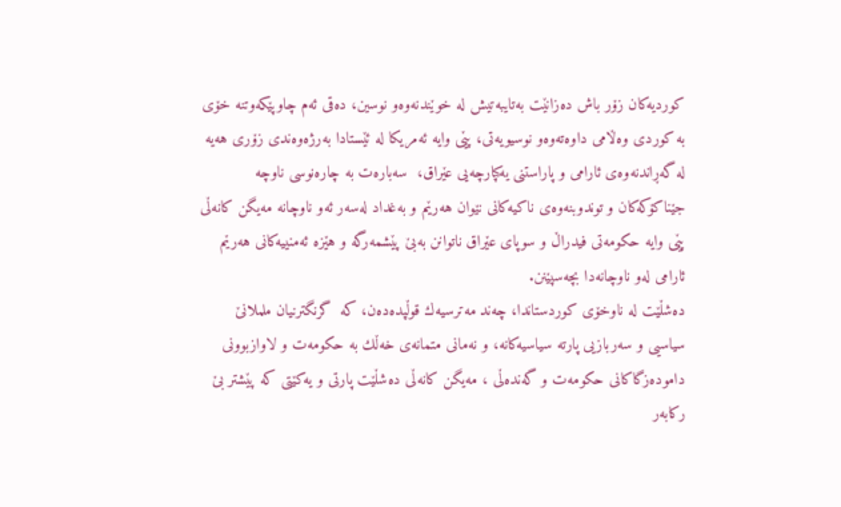كوردیەكان زۆر باش دەزانێت بەتایبەتیش لە خوێندنەوەو نوسین، دەقی ئەم چاوپێكەوتنە خۆی بە كوردی وەڵامی داوەتەوەو نوسیویەتی، پێی وایە ئەمریكا لە ئێستادا بەرژەوەندی زۆری هەیە لە گەڕاندنەوەی ئارامی و پاراستنی یەكپارچەیی عێراق،  سەبارەت بە چارەنوسی ناوچە جێناكۆكەكان و توندوبنەوەی ناكیەكانی نێوان هەرێم و بەغداد لەسەر ئەو ناوچانە مەیگن كانەڵی پێی وایە حكومەتی فیدراڵ و سوپای عێراق ناتوانن بەبێ پێشمەرگە و هێزە ئەمنییەكانی هەرێم ئارامی لەو ناوچانەدا بچەسپێنن.
دەشڵێت لە ناوخۆی كوردستاندا، چەند مەترسیەك قوڵپدەدەن، كە  گرنگترنیان ململانێ سیاسیی و سەربازیی پارتە سیاسیەكانە،‌ و نەمانی متمانەی خەڵك بە حكومەت و لاوازبوونی دامودەزگاكانی حكومەت و گەندەڵی ، مەیگن كانەڵی دەشڵێت پارتی و یەكێتی كە پێشتر بێ ركابەر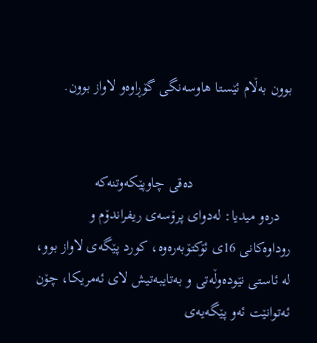بوون بەڵام ئێستا هاوسەنگی گۆڕاوەو لاواز بوون.


                          دەقی چاوپێكەوتنەكە
   درەو میدیا: لەدوای پرۆسەی ریفراندۆم و روداوەكانی 16ی ئۆكتۆبەرەوە، كورد پێگەی لاواز بوو، لە ئاستی نێودەوڵەتی و بەتایبەتیش لای ئەمریكا، چۆن ئەتوانێت ئەو پێگەیەی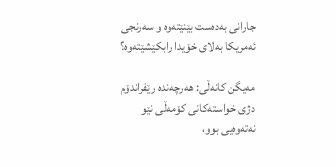جارانی بەدەست بێنێتەوە و سەرنجی ئەمریكا بەلای خۆیدا رابكێشێتەوە؟

مەیگن كانەڵی: هەرچەندە رێفراندۆم دژی خواستەكانی كۆمەڵی نێو نەتەوەیی بوو،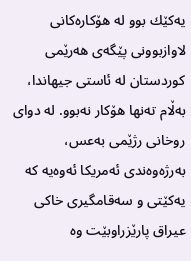یەكێك بوو لە هۆكارەكانی لاوازبوونی پێگەی هەرێمی كوردستان لە ئاستی جیهاندا،  بەڵام تەنها هۆكار نەبوو. لە دوای روخانی رژێمی بەعس، بەرژەوەندی ئەمریكا ئەوەیە كە یەكێتی و سەقامگیری خاكی عیراق پارێزراوبێت وە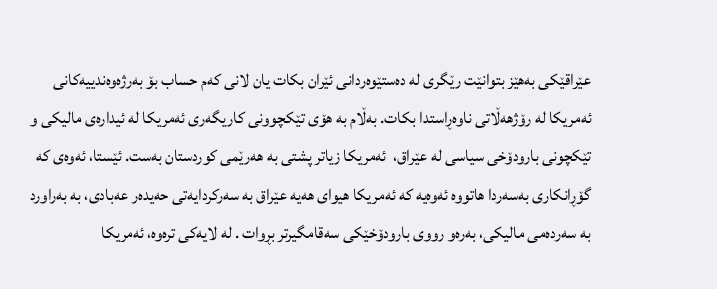عێراقێكی بەهێز بتوانێت رێگری لە دەستێوەردانی ئێران بكات یان لانی كەم حساب بۆ بەرژەوەندییەكانی ئەمریكا لە رۆژهەڵاتی ناوەڕاستدا بكات. بەڵام بە هۆی تێكچوونی كاریگەری ئەمریكا لە ئیدارەی مالیكی و تێكچونی بارودۆخی سیاسی لە عێراق،  ئەمریكا زیاتر پشتی بە هەرێمی كوردستان بەست. ئێستا، ئەوەی كە گۆڕانكاری بەسەردا‌ هاتووە ئەوەیە كە ئەمریكا هیوای هەیە عێراق بە سەركردایەتی حەیدەر عەبادی، بە بەراورد بە سەردەمی مالیكی، بەرەو رووی بارودۆخێكی سەقامگیرتر بڕوات . لە لایەكی ترەوە، ئەمریكا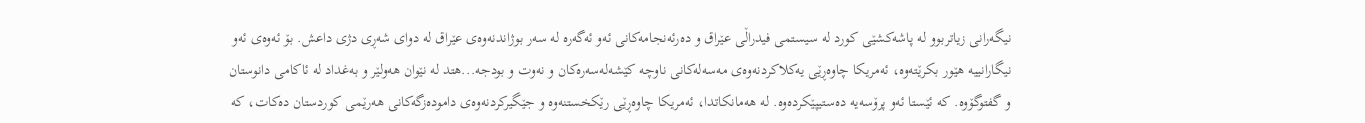نیگەرانی زیاتربوو لە پاشەكشێی كورد لە سیستمی فیدراڵی عێراق و دەرئەنجامەكانی ئەو ئەگەرە‌ لە سەر بوژاندنەوەی عێراق لە دوای شەڕی دژی داعش. بۆ ئەوەی ئەو نیگارانییە هێور بكرێتەوە، ئەمریكا چاوەڕێی یەكلاكردنەوەی مەسەلەكانی ناوچە كێشەلەسەرەكان و نەوت و بودجە...هتد لە نێوان هەولێر و بەغداد لە ئاكامی دانوستان و گفتوگۆوە. كە ئێستا ئەو پرۆسەیە دەستیپێكردەوە. لە هەمانكاتدا، ئەمریكا چاوەڕێی رێكخستنەوە و جێگیركردنەوەی دامودەزگەكانی هەرێمی كوردستان دەكات، كە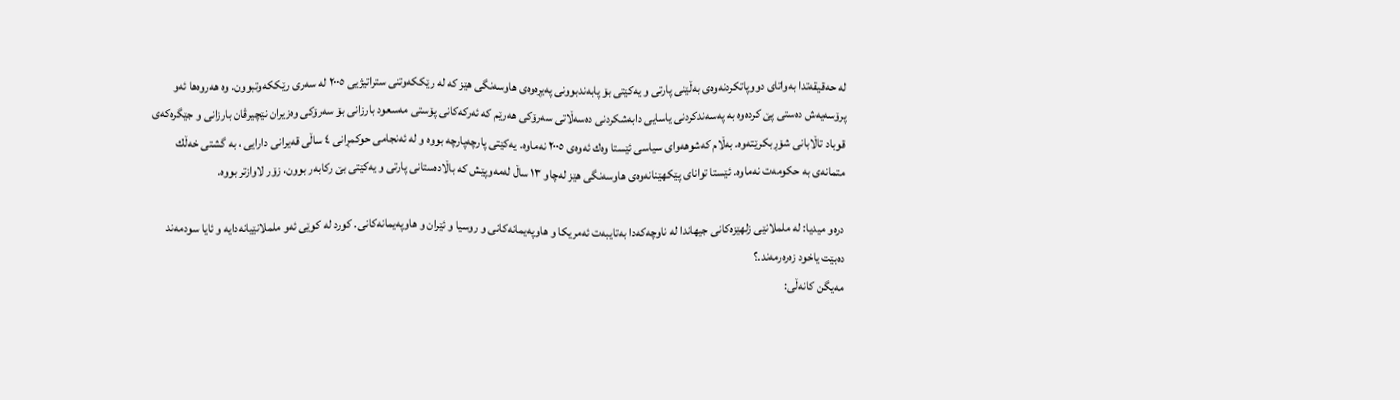لە‌ حەقیقەتدا بەواتای دووپاتكردنەوەی بەڵێنی پارتی و یەكێتی بۆ پا‌بەندبوونی پەیڕەوەی هاوسەنگی هێز كە لە رێككەوتنی ستراتیژیی ٢٠٠٥ لە سەری رێككەوتبوون‌. وە هەروەها ئەو پرۆسەیەش دەستی پێ كردەوە بە پەسەندكردنی یاسایی دابەشكردنی دەسەڵاتی سەرۆكی هەرێم كە ئەركەكانی پۆستی مەسعود بارزانی بۆ سەرۆكی وەزیران نێچیرڤان بارزانی و جێگرەكەی قوباد تاڵابانی شۆڕبكرێتەوە. بەڵام كەشوهەوای سیاسی ئێستا وەك ئەوەی ٢٠٠٥ نەماوە. یەكێتی پا‌رچەپارچە بووە و لە ئەنجامی‌ حوكمڕانی ٤ ساڵی قەیرانی دارایی ، بە گشتی خەڵك متمانەی بە حكومەت نەماوە. ئێستا توانای پێكهێنانەوەی هاوسەنگی هێز لەچاو ١٣ ساڵ لەمەوپێش كە باڵادەستانی پارتی و یەكێتی بێ ركابەر بوون، زۆر لاوازتر بووە.

درەو میدیا: لە ململانێی زلهێزەكانی جیهاندا لە ناوچەكەدا بەتایبەت ئەمریكا و هاوپەیمانەكانی و روسیا و ئێران و هاوپەیمانەكانی. كورد لە كوێی ئەو ململانێیانەدایە و ئایا سودمەند دەبێت یاخود زەرەرمەند.؟
مەیگن كانەڵی: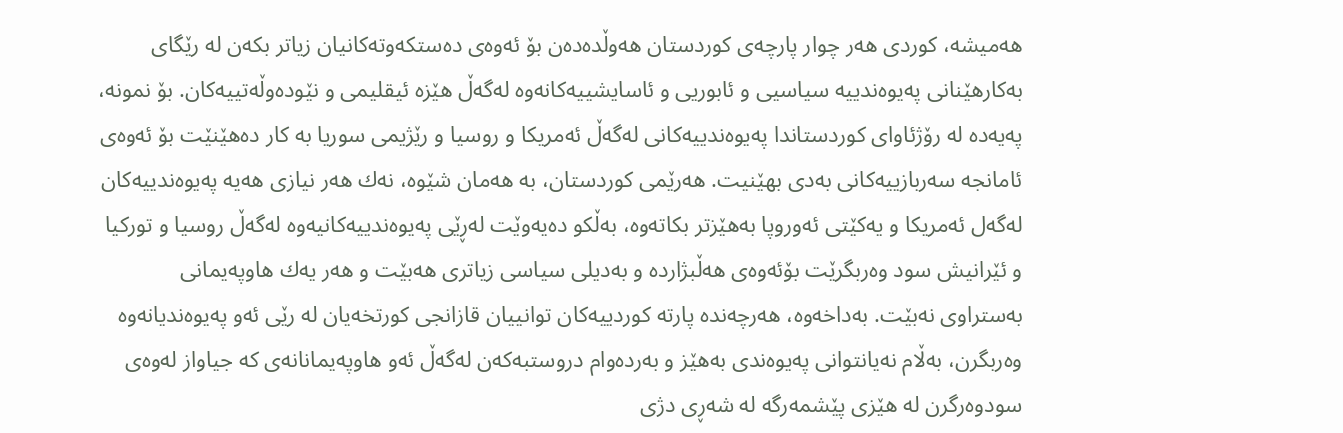هەمیشە، كوردی هەر چوار پارچەی كوردستان هەوڵدەدەن بۆ ئەوەی دەستكەوتەكانیان زیاتر بكەن لە رێگای بەكارهێنانی پەیوەندییە سیاسیی و ئابوریی و ئاسایشییەكانەوە لەگەڵ هێزە ئیقلیمی و نێودەوڵەتییەكان. بۆ نمونە، پەیەدە لە رۆژئاوای كوردستاندا پەیوەندییەكانی لەگەڵ ئەمریكا و روسیا و رێژیمی سوریا بە كار دەهێنێت بۆ ئەوەی ئا‌ما‌نجە سەربازییەكانی بەدی بهێنیت. هەرێمی كوردستان، بە هەمان شێوە، نەك هەر نیازی هەیە پەیوەندییەكان لەگەل ئەمریكا و یەكێتی ئەوروپا بەهێزتر بكاتەوە، بەڵكو دەیەوێت لەڕێی پەیوەندییەكانیەوە لەگەڵ روسیا و توركیا و ئێرانیش سود وەربگرێت بۆئەوەی هەڵبژاردە و بەدیلی سیاسی زیاتری هەبێت و هەر یەك هاوپەیمانی بەستراوی نەبێت. بەداخەوە، هەرچەندە پارتە كوردییەكان توانییان قا‌زانجی كورتخەیان لە رێی ئەو پەیوەندیانەوە وەربگرن، بەڵام نەیانتوانی پەیوەندی‌ بەهێز و بەردەوام دروستبەكەن لەگەڵ ئەو هاوپەیمانانەی كە جیاواز لەوەی‌ سودوەرگرن لە هێزی پێشمەرگە‌ لە شەڕی دژی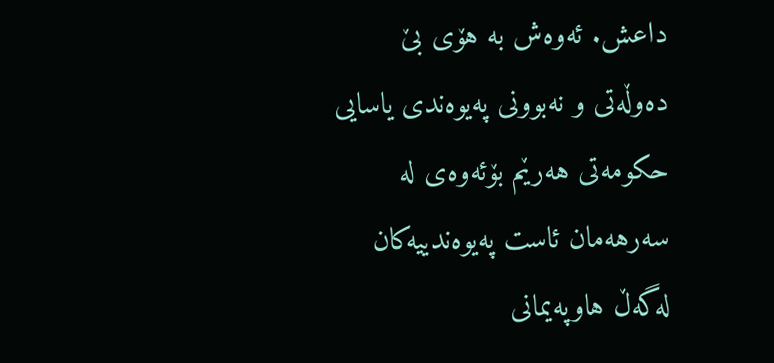داعش. ئەوەش بە هۆی بێ دەوڵەتی و نەبوونی پەیوەندی یاسایی حكومەتی هەرێم بۆئەوەی لە سەرهەمان ئاست پەیوەندییەكان لەگەڵ هاوپەیمانی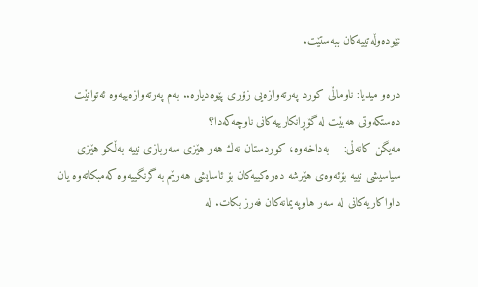نێودەوڵەتییەكان ببەستێت.

درەو میدیا: ناوماڵی كورد پەرتەوازەیی زۆری پێوەدیارە.. بەم پەرتەوازەییەوە ئەتوانێت دەستكەوتی هەبێت لە گۆڕانكارییەكانی ناوچەكەدا؟
مەیگن كانەڵی:    بەداخەوە، كوردستان نەك هەر هێزی سەربازی نییە بەڵكو هێزی سیاسیشی نییە بۆئەوەی هێرشە دەرەكییەكان بۆ ئاسایشی هەرێم بە گرنگییەوە كەمبكاتەوە یان داواكاریەكانی لە سەر هاوپەیمانەكان فەرز بكات. لە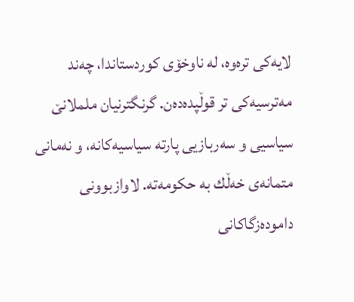لایەكی ترەوە،‌ لە ناوخۆی كوردستاندا، چەند مەترسیەكی تر قوڵپدەدەن. گرنگترنیان ململانێ سیاسیی و سەربازیی پارتە سیاسیەكانە،‌ و نەمانی متمانەی خەڵك بە حكومەتە. لاوازبوونی دامودەزگاكانی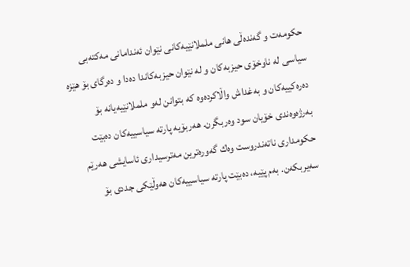حكومەت و گەندەڵی هانی ململانێیەكانی نێوان ئەندامانی مەكتەبی سیاسی لە ناوخۆی حیزبەكان و لە نێوان حیزبەكاندا دەدا و دەرگای بۆ هێزە دەرەكییەكان و بەغداش واڵاكردەوە كە بتوانن لەو ململانێیەیانە بۆ بەرژەوەندی خۆیان سود وەربگرن. هەربۆیە پارتە سیاسییەكان دەبێت حكومداری ناتەندروست وەك گەورەترین مەترسیداری ئاسایشی هەرێم سەیربكەن. بەم پێیە، دەبێت پارتە سیاسییەكان هەوڵێكی جددی بۆ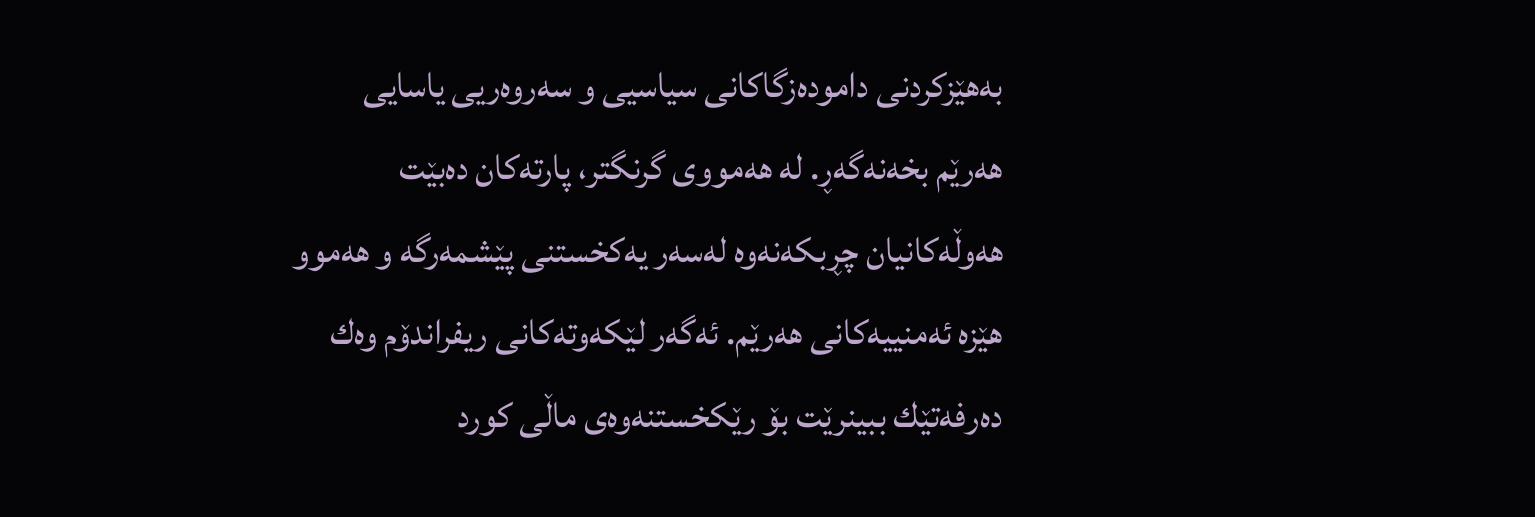بەهێزكردنی دامودەزگاكانی سیاسیی و سەروەریی یاسایی هەرێم بخەنەگەڕ. لە هەمووی گرنگتر، پارتەكان دەبێت هەوڵەكانیان چڕبكەنەوە لەسەر یەكخستنی پێشمەرگە و هەموو هێزە ئەمنییەكانی هەرێم. ئەگەر لێكەوتەكانی ریفراندۆم وەك دەرفەتێك ببینرێت بۆ رێكخستنەوەی ماڵی كورد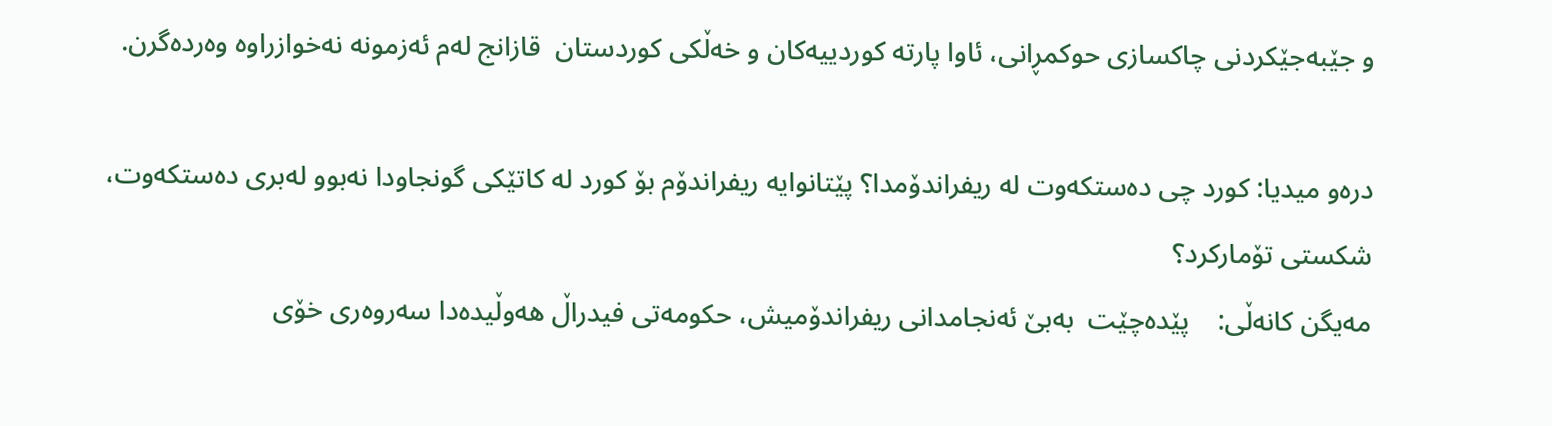و جێبەجێكردنی چاكسازی حوكمڕانی، ئاوا پارتە كوردییەكان و خەڵكی كوردستان  قازانج لەم ئەزمونە نەخوازراوە وەردەگرن.

درەو میدیا: كورد چی دەستكەوت لە ریفراندۆمدا؟ پێتانوایە ریفراندۆم بۆ كورد لە كاتێكی گونجاودا نەبوو لەبری دەستكەوت، شكستی تۆماركرد؟
مەیگن كانەڵی:    پێدەچێت  بەبێ ئەنجامدانی ریفراندۆمیش، حكومەتی فیدراڵ هەوڵیدەدا سەروەری خۆی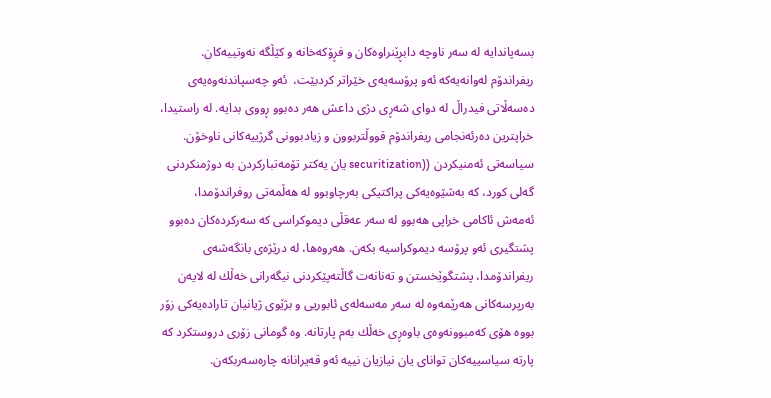بسەپاندایە‌ لە سەر ناوچە دابڕێنراوەكان و فڕۆكەخانە و كێڵگە نەوتییەكان. ریفراندۆم لەوانەیەكە ئەو پرۆسەیەی خێراتر كردبێت،  ئەو چەسپاندنەوەیەی دەسەڵاتی فیدراڵ لە دوای شەڕی دژی داعش هەر دەبوو ڕووی بدایە. لە‌ راستیدا، خراپترین دەرئەنجامی ریفراندۆم قووڵتربوون و زیادبوونی گرژییەكانی ناوخۆن. سیاسەتی ئەمنیكردن ((securitization یان یەكتر تۆمەتبا‌ركردن بە دوژمنكردنی گەلی كورد، كە بەشێوەیەكی پراكتیكی بەرچاوبوو لە هەڵمەتی روفراندۆمدا، ئەمەش ئاكامی خراپی هەبوو لە سەر عەقڵی دیموكراسی كە سەركردەكان دەبوو پشتگیری ئەو پرۆسە دیموكراسیە بكەن. هەروەها، لە درێژەی بانگەشەی ریفراندۆمدا، پشتگوێخستن و تەنانەت گاڵتەپێكردنی نیگەرانی خەڵك لە لایەن‌ بەرپرسەكانی هەرێمەوە لە سەر مەسەلەی ئابوریی و بژێوی ژیانیان تارادەیەكی زۆر بووە هۆی كەمبوونەوەی باوەڕی خەڵك بەم پارتانە. وە گومانی زۆری دروستكرد كە پارتە سیاسییەكان توانای یان نیازیان نییە ئەو قەیرانانە چارەسەربكەن.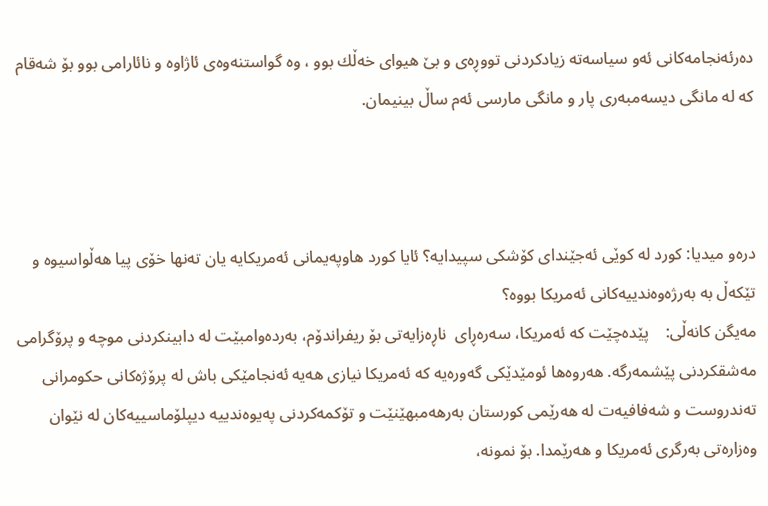دەرئەنجامەكانی ئەو سیاسەتە زیادكردنی تووڕەی و بێ هیوای خەڵك بوو ، وە گواستنەوەی ئاژاوە و نائارامی بوو بۆ شەقام كە لە مانگی دیسەمبەری پار و مانگی مارسی ئەم ساڵ بینیمان.



درەو میدیا: كورد لە كوێی ئەجێندای كۆشكی سپیدایە؟ ئایا كورد هاوپەیمانی ئەمریكایە یان تەنها خۆی پیا هەڵواسیوە و تێكەڵ بە بەرژەوەندییەكانی ئەمریكا بووە؟
مەیگن كانەڵی:    پێدەچێت كە ئەمریكا، سەرەڕای  ناڕەزایەتی بۆ ریفراندۆم، بەردەوامبێت لە دابینكردنی موچە و پرۆگرامی مەشقكردنی پێشمەرگە. هەروەها ئومێدێكی گەورەیە كە ئەمریكا نیازی هەیە ئەنجامێكی باش لە پرۆژەكانی حكومرانی تەندروست و شەفافیەت لە هەرێمی كورستان بەرهەمبهێنێت و تۆكمەكردنی پەیوەندییە دیپلۆماسییەكان لە نێوان وەزارەتی بەرگری ئەمریكا و هەرێمدا. بۆ نمونە،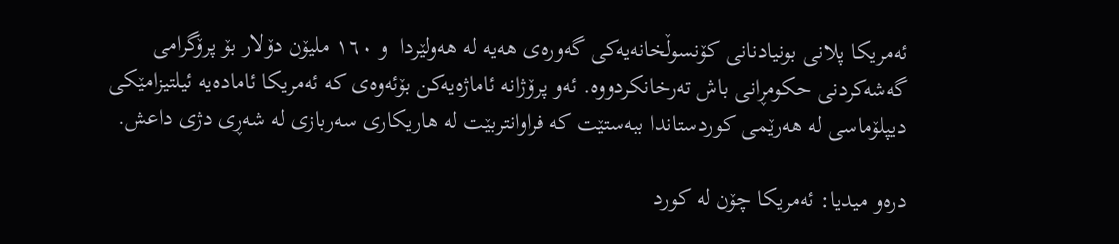ئەمریكا پلانی بونیادنانی كۆنسوڵخانەیەكی گەورەی‌ هەیە لە هەولێردا ‌ و ١٦٠ ملیۆن دۆلار بۆ پرۆگرامی گەشەكردنی حكومڕانی باش تەرخانكردووە. ئەو پرۆژانە ئاماژەیەكن بۆئەوەی كە ئەمریكا ئامادەیە ئیلتیزامێكی دیپلۆماسی لە هەرێمی كوردستاندا ببەستێت كە فراوانتربێت لە هاریكاری سەربازی لە شەڕی دژی داعش.

درەو میدیا: ئەمریكا چۆن لە كورد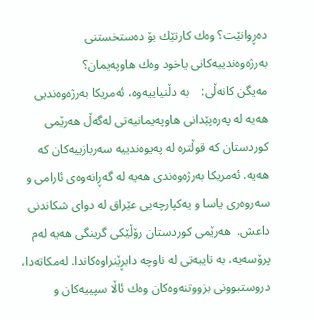دەڕوانێت؟ وەك كارتێك بۆ دەستخستنی بەرژەوەندییەكانی یاخود وەك هاوپەیمان؟
مەیگن كانەڵی:    بە دڵنیاییەوە، ئەمریكا بەرژەوەندیی هەیە لە پەرەپێدانی هاوپەیمانیەتی لەگەڵ هەرێمی كوردستان كە قوڵترە لە پەیوەندییە سەربازییەكان كە هەیە. ئەمریكا بەرژەوەندی هەیە لە گەڕانەوەی ئارامی و سەروەری یاسا و یەكپارچەیی عێراق لە دوای شكاندنی داعش.  هەرێمی كوردستان رۆڵێكی گرینگی هەیە لەم پرۆسەیە، بە تایبەتی لە ناوچە دابڕێنراوەكاندا. لەمكاتەدا، دروستبوونی بزووتنەوەكان وەك ئاڵا سپییەكان و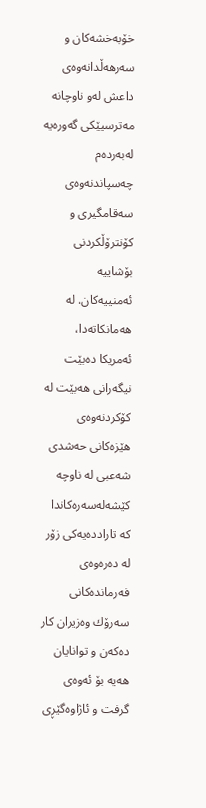خۆبەخشەكان و سەرهەڵدانەوەی داعش لەو ناوچانە مەترسیێكی گەورەیە‌ لەبەردەم چەسپاندنەوەی سەقامگیری و كۆنترۆڵكردنی بۆشاییە ئەمنییەكان. لە هەمانكاتەدا، ئەمریكا دەبێت نیگەرانی هەبێت لە كۆكردنەوەی هێزەكانی حەشدی شەعبی لە ناوچە كێشەلەسەرەكاندا كە تاراددەیەكی زۆر لە دەرەوەی فەرماندەكانی سەرۆك وەزیران كار دەكەن و توانایان هەیە بۆ ئەوەی گرفت و ئاژاوەگێڕی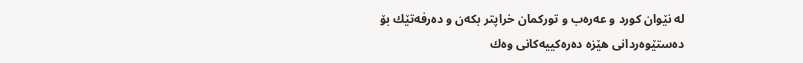لە نێوان كورد و عەرەب و توركمان‌ خراپتر بكەن و دەرفەتێك بۆ دەستێوەردانی هێزە دەرەكییەكانی وەك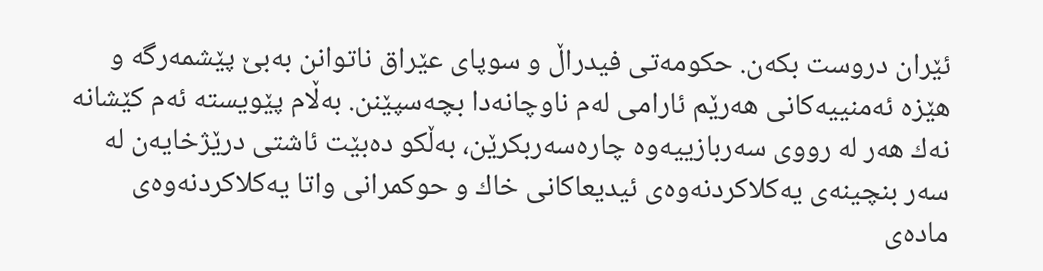ئێران دروست بكەن. حكومەتی فیدراڵ و سوپای عێراق ناتوانن بەبێ پێشمەرگە و هێزە ئەمنییەكانی هەرێم ئارامی لەم ناوچانەدا بچەسپێنن. بەڵام پێویستە ئەم كێشانە نەك هەر لە رووی سەربازییەوە چارەسەربكرێن،‌ بەڵكو دەبێت ئاشتی درێژخایەن لە سەر‌ بنچینەی یەكلاكردنەوەی ئیدیعاكانی خاك و حوكمرانی واتا یەكلاكردنەوەی مادەی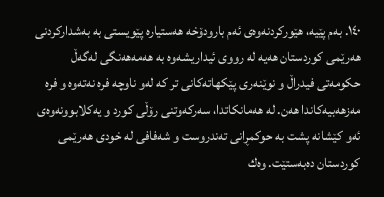١٤٠. بەم پێیە، هێوركردنەوەی ئەم بارودۆخە هەستیارە پێویستی بە بەشداركردنی هەرێمی كوردستان هەیە لە رووی ئیداریشەوە بە هەمەهەنگی لەگەڵ حكومەتی فیدراڵ و نوێنەری پێكهاتەكانی تر كە لەو ناوچە فرە نەتەوە و فرە مەزهەبیە‌كاندا هەن. لە هەمانكاتدا، سەركەوتنی رۆڵی كورد‌ و یەكلابوونەوەی ئەو كێشانە پشت بە حوكمڕانی تەندروست و شەفافی لە خودی هەرێمی كوردستان دەبەستێت. وەك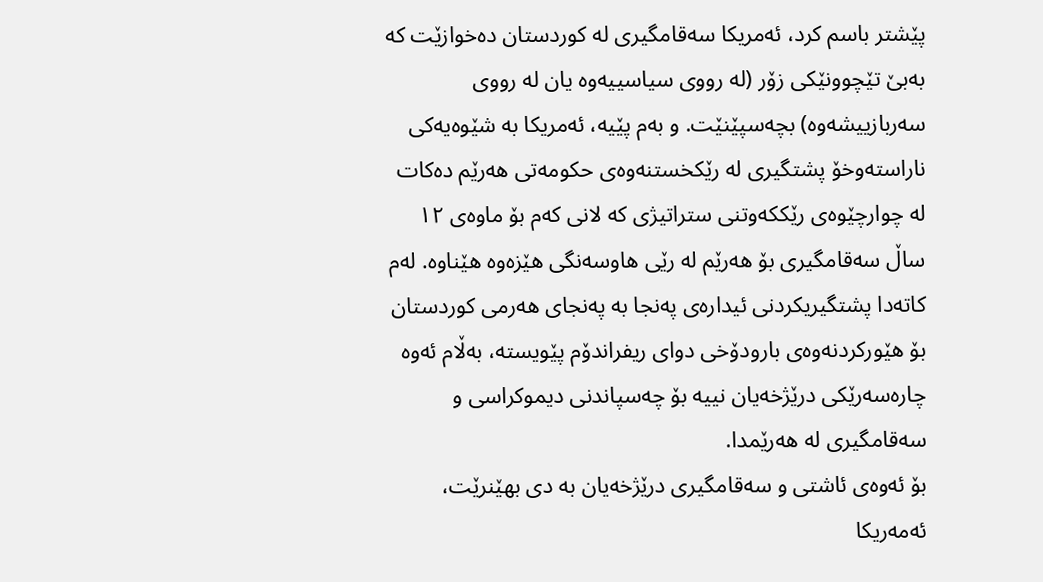پێشتر باسم كرد، ئەمریكا سەقامگیری لە كوردستان دەخوازێت كە بەبێ تێچوونێكی زۆر (لە رووی سیاسییەوە یان لە رووی سەربازییشەوە) بچەسپێنێت. و بەم پێیە، ئەمریكا بە شێوەیەكی ناراستەوخۆ پشتگیری لە رێكخستنەوەی حكومەتی هەرێم دەكات لە چوارچێوەی رێككەوتنی ستراتیژی كە لانی كەم بۆ ماوەی ١٢ ساڵ سەقامگیری بۆ هەرێم لە رێی هاوسەنگی هێزەوە هێناوە. لەم كاتەدا پشتگیریكردنی ئیدارەی پەنجا بە پەنجای هەرمی كوردستان بۆ هێوركردنەوەی بارودۆخی دوای ریفراندۆم پێویستە، بەڵام ئەوە چارەسەرێكی درێژخەیان نییە بۆ چەسپاندنی دیموكراسی و سەقامگیری لە هەرێمدا.
بۆ ئەوەی ئاشتی و سەقامگیری درێژخەیان بە دی بهێنرێت، ئەمەریكا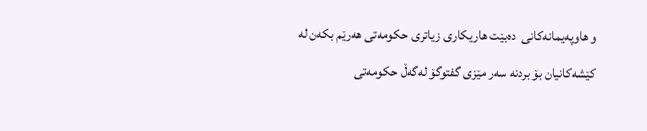و هاوپەیمانەكانی  دەبێت هاریكاری زیاتری حكومەتی هەرێم بكەن لە كێشەكانیان بۆ بردنە سەر مێزی گفتوگۆ لەگەڵ حكومەتی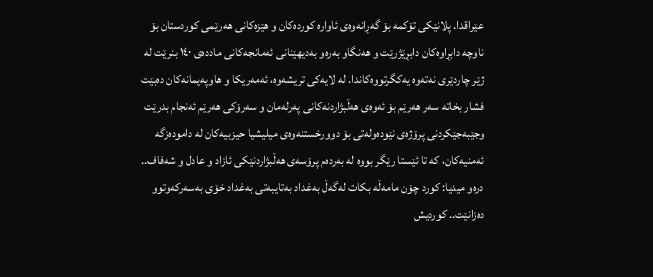عێراقدا. پلانێكی تۆكمە بۆ گەڕانەوەی ئاوارە كوردەكان و هێزەكانی هەرێمی كوردستان بۆ ناوچە دابڕاوەكان دابڕێژرێت و هەنگاو بەرەو بەدیهێنانی ئەمانجەكانی ماددەی ١٤٠ بنرێت لە ژێر چاردێری نەتەوە یەكگرتووەكاندا. لە لایەكی تریشەوە، ئەمەریكا و هاوپەیمانەكان دەبێت فشار بخاتە سەر هەرێم بۆ ئەوەی هەڵبژاردنەكانی پەرلەمان و سەرۆكی هەرێم ئەنجام بدرێت وجێبەجێكردنی پرۆژەی نێودەولەتی بۆ دوورخستنەوەی میلیشیا حیزبیەكان لە دامودەزگە ئەمنیەكان، كە تا ئێستا رێگر بووە لە بەردەم پرۆسەی هەڵبژاردنێكی ئازاد و عا‌د‌ل و شەفاف..
درەو میدیا: كورد چۆن مامەڵە بكات لەگەڵ بەغداد بەتایبەتی بەغداد خۆی بەسەركەوتوو دەزانێت.. كوردیش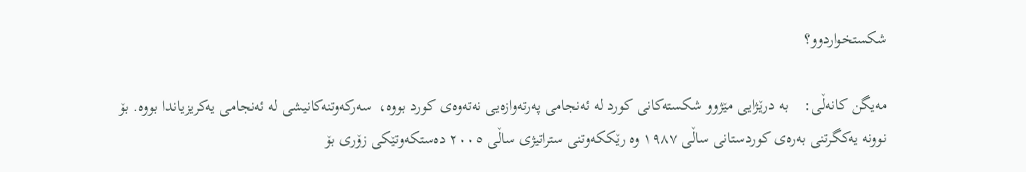شكستخواردوو؟

مەیگن كانەڵی:    بە درێژایی مێژوو شكستەكانی كورد لە ئەنجامی پەرتەوازەیی نەتەوەی كورد بووە،  سەركەوتنەكانیشی لە ئەنجامی یەكریزیاندا بووە. بۆ نوونە یەكگرتنی بەرەی كوردستانی ساڵی ١٩٨٧ وە رێككەوتنی ستراتیژی ساڵی ٢٠٠٥ دەستكەوتێكی زۆری بۆ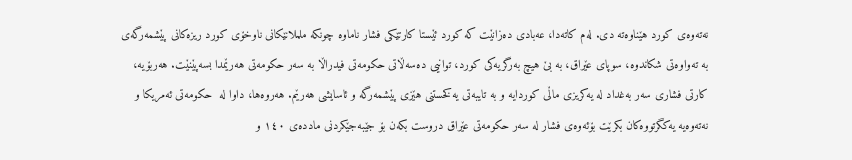نەتەوەی كورد هێناوەتە دی‌. لەم كاتەدا، عەبادی دەزانێت كە كورد ئێستا كارتێكی فشار ناماوە چونكە ململانێكانی ناوخۆی كورد ریزەكانی پێشمەرگەی بە تەواوەتی شكاندوە، سوپای عێراق، بە بێ هیچ بەرگریەكی كورد، توانیی دەسەڵاتی حكومەتی فیدراڵا بە سەر حكومەتی هەرێمدا بسەپێنێت. هەربۆیە، كارتی فشاری سەر بەغداد لە یەكریزی ماڵی كوردایە و بە تایبەتی یەكخستنی هێزی پێشمەرگە و ئاسایشی هەرێم‌. هەروەها، داوا لە  حكومەتی ئەمریكا و نەتەوەیە یەكگرتووەكان بكرێت بۆئەوەی فشار لە سەر حكومەتی عێراق دروست بكەن بۆ جێبەجێكردنی ماددەی ١٤٠ و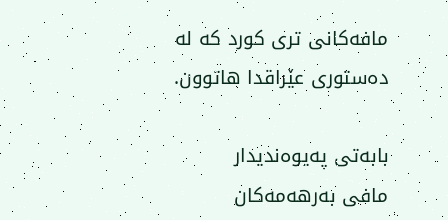مافەكانی تری كورد كە لە دەستوری عێراقدا هاتو‌ون.

بابه‌تی په‌یوه‌ندیدار
مافی به‌رهه‌مه‌كان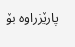پارێزراوه‌ بۆ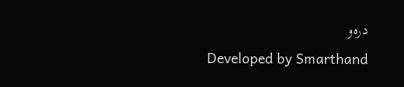دره‌و
Developed by Smarthand